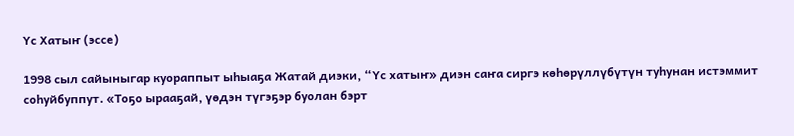Үс Хатыҥ (эссе)

1998 сыл сайыныгар куораппыт ыһыаҕа Жатай диэки, “Үс хатыҥ» диэн саҥа сиргэ көһөрүллүбүтүн туһунан истэммит соһуйбуппут. «Тоҕо ырааҕай, үөдэн түгэҕэр буолан бэрт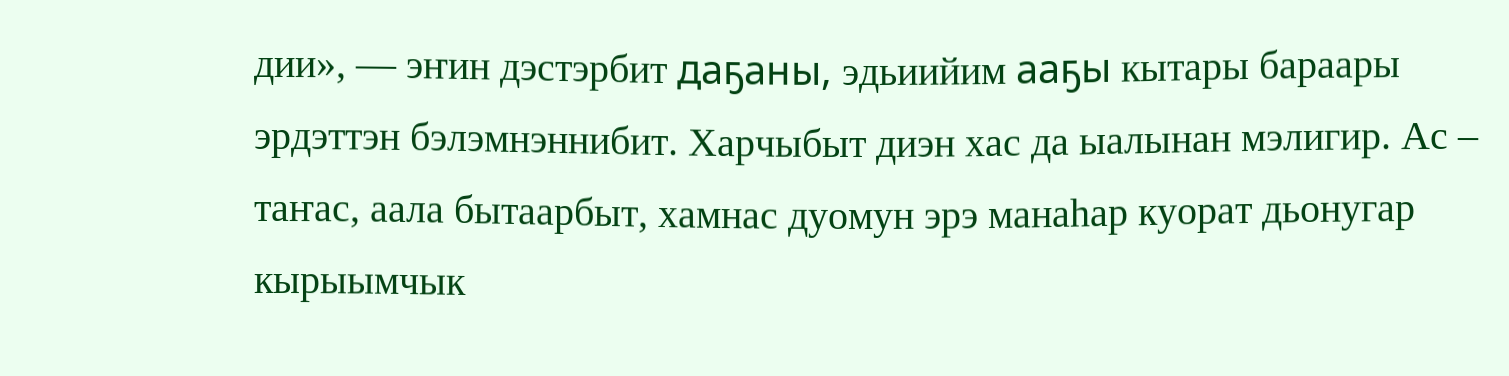дии», — эҥин дэстэрбит даҕаны, эдьиийим ааҕы кытары бараары эрдэттэн бэлэмнэннибит. Харчыбыт диэн хас да ыалынан мэлигир. Ас – таҥас, аала бытаарбыт, хамнас дуомун эрэ манаһар куорат дьонугар кырыымчык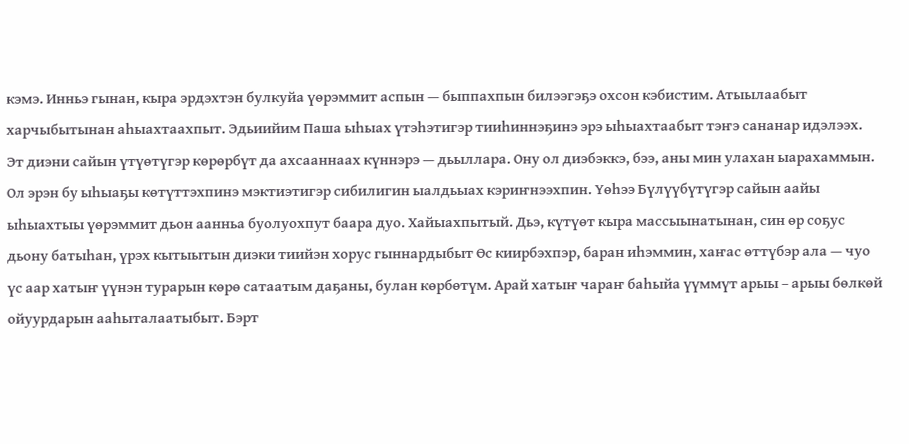кэмэ. Инньэ гынан, кыра эрдэхтэн булкуйа үөрэммит аспын — быппахпын билээгэҕэ охсон кэбистим. Атыылаабыт харчыбытынан аһыахтаахпыт. Эдьиийим Паша ыһыах үтэһэтигэр тииһиннэҕинэ эрэ ыһыахтаабыт тэҥэ сананар идэлээх. Эт диэни сайын үтүөтүгэр көрөрбүт да ахсааннаах күннэрэ — дьыллара. Ону ол диэбэккэ, бээ, аны мин улахан ыарахаммын. Ол эрэн бу ыһыаҕы көтүттэхпинэ мэктиэтигэр сибилигин ыалдьыах кэриҥнээхпин. Үөһээ Бүлүүбүтүгэр сайын аайы ыһыахтыы үөрэммит дьон аанньа буолуохпут баара дуо. Хайыахпытый. Дьэ, күтүөт кыра массыынатынан, син өр соҕус дьону батыһан, үрэх кытыытын диэки тиийэн хорус гыннардыбыт Өс киирбэхпэр, баран иһэммин, хаҥас өттүбэр ала — чуо үс аар хатыҥ үүнэн турарын көрө сатаатым даҕаны, булан көрбөтүм. Арай хатыҥ чараҥ баһыйа үүммүт арыы – арыы бөлкөй ойуурдарын ааһыталаатыбыт. Бэрт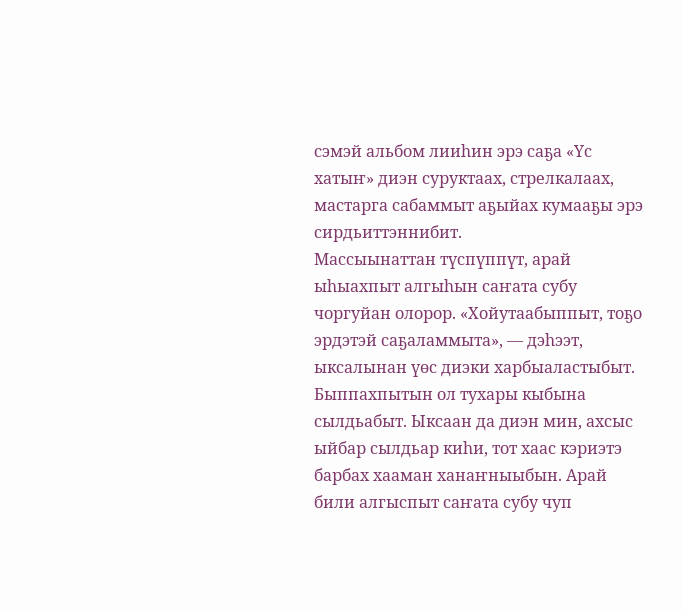сэмэй альбом лииһин эрэ саҕа «Үс хатыҥ» диэн суруктаах, стрелкалаах, мастарга сабаммыт аҕыйах кумааҕы эрэ сирдьиттэннибит.
Массыынаттан түспүппүт, арай ыһыахпыт алгыһын саҥата субу чоргуйан олорор. «Хойутаабыппыт, тоҕо эрдэтэй саҕаламмыта», — дэһээт, ыксалынан үөс диэки харбыаластыбыт. Быппахпытын ол тухары кыбына сылдьабыт. Ыксаан да диэн мин, ахсыс ыйбар сылдьар киһи, тот хаас кэриэтэ барбах хааман ханаҥныыбын. Арай били алгыспыт саҥата субу чуп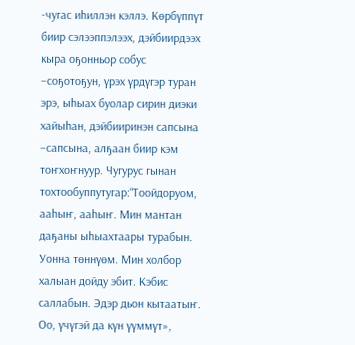-чугас иһиллэн кэллэ. Көрбүппүт биир сэлээппэлээх, дэйбиирдээх кыра оҕонньор собус –соҕотоҕун, үрэх үрдүгэр туран эрэ, ыһыах буолар сирин диэки хайыһан, дэйбииринэн сапсына –сапсына, алҕаан биир кэм тоҥхоҥнуур. Чугурус гынан тохтообуппутугар:“Тоойдоруом, ааһыҥ, ааһыҥ. Мин мантан даҕаны ыһыахтаары турабын. Уонна төннүөм. Мин холбор халыан дойду эбит. Кэбис саллабын. Эдэр дьон кытаатыҥ. Оо, үчүгэй да күн үүммүт»,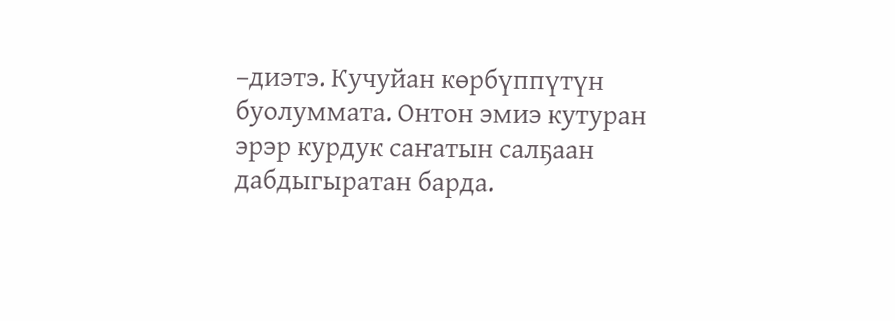–диэтэ. Кучуйан көрбүппүтүн буолуммата. Онтон эмиэ кутуран эрэр курдук саҥатын салҕаан дабдыгыратан барда.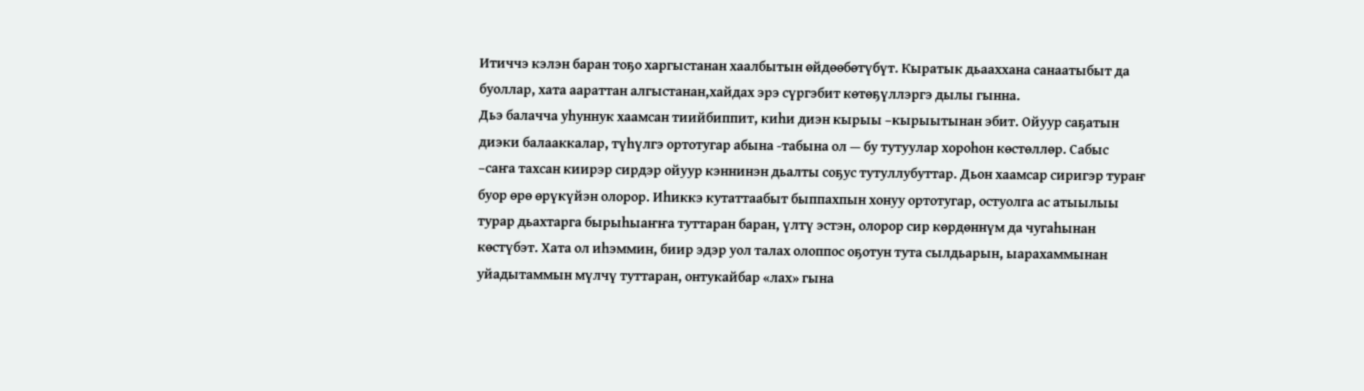Итиччэ кэлэн баран тоҕо харгыстанан хаалбытын өйдөөбөтүбүт. Кыратык дьааххана санаатыбыт да буоллар, хата аараттан алгыстанан,хайдах эрэ сүргэбит көтөҕүллэргэ дылы гынна.
Дьэ балачча уһуннук хаамсан тиийбиппит, киһи диэн кырыы –кырыытынан эбит. Ойуур саҕатын диэки балааккалар, түһүлгэ ортотугар абына -табына ол — бу тутуулар хороһон көстөллөр. Сабыс –саҥа тахсан киирэр сирдэр ойуур кэннинэн дьалты соҕус тутуллубуттар. Дьон хаамсар сиригэр тураҥ буор өрө өрүкүйэн олорор. Иһиккэ кутаттаабыт быппахпын хонуу ортотугар, остуолга ас атыылыы турар дьахтарга бырыһыаҥҥа туттаран баран, үлтү эстэн, олорор сир көрдөннүм да чугаһынан көстүбэт. Хата ол иһэммин, биир эдэр уол талах олоппос оҕотун тута сылдьарын, ыарахаммынан уйадытаммын мүлчү туттаран, онтукайбар «лах» гына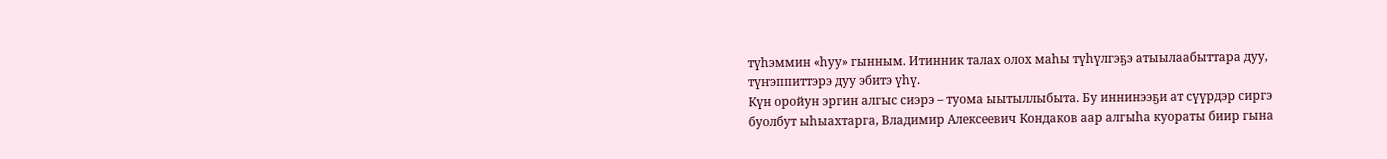түһэммин «һуу» гынным. Итинник талах олох маһы түһүлгэҕэ атыылаабыттара дуу, түҥэппиттэрэ дуу эбитэ үһү.
Күн оройун эргин алгыс сиэрэ – туома ыытыллыбыта. Бу иннинээҕи ат сүүрдэр сиргэ буолбут ыһыахтарга, Владимир Алексеевич Кондаков аар алгыһа куораты биир гына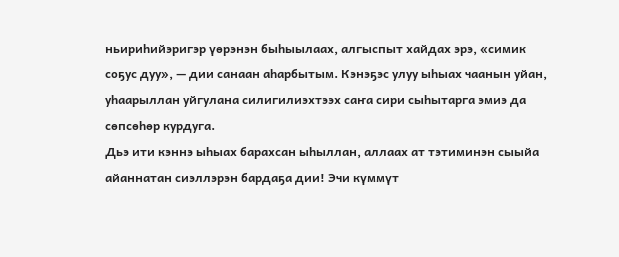ньириһийэригэр үөрэнэн быһыылаах, алгыспыт хайдах эрэ, «симик соҕус дуу», — дии санаан аһарбытым. Кэнэҕэс улуу ыһыах чаанын уйан, уһаарыллан уйгулана силигилиэхтээх саҥа сири сыһытарга эмиэ да сөпсөһөр курдуга.
Дьэ ити кэннэ ыһыах барахсан ыһыллан, аллаах ат тэтиминэн сыыйа айаннатан сиэллэрэн бардаҕа дии! Эчи күммүт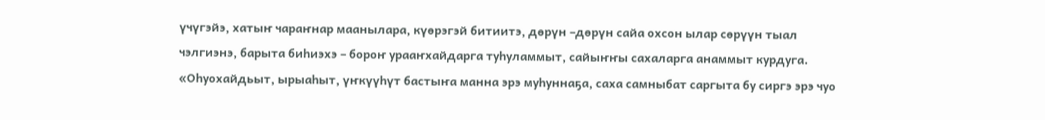үчүгэйэ, хатыҥ чараҥнар маанылара, күөрэгэй битиитэ, дөрүн –дөрүн сайа охсон ылар сөрүүн тыал чэлгиэнэ, барыта биһиэхэ – бороҥ урааҥхайдарга туһуламмыт, сайыҥҥы сахаларга анаммыт курдуга. «Оһуохайдьыт, ырыаһыт, үҥкүүһүт бастыҥа манна эрэ муһуннаҕа, саха самныбат саргыта бу сиргэ эрэ чуо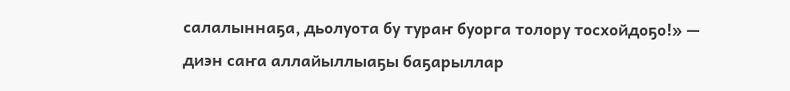салалыннаҕа, дьолуота бу тураҥ буорга толору тосхойдоҕо!» — диэн саҥа аллайыллыаҕы баҕарыллар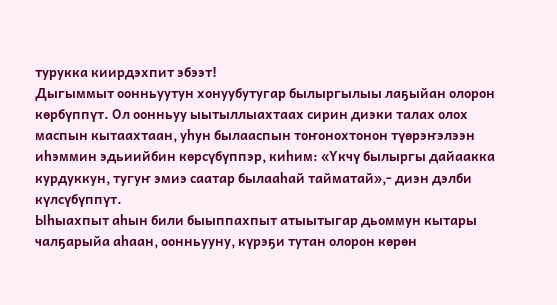турукка киирдэхпит эбээт!
Дыгыммыт оонньуутун хонуубутугар былыргылыы лаҕыйан олорон көрбүппүт. Ол оонньуу ыытыллыахтаах сирин диэки талах олох маспын кытаахтаан, уһун былааспын тоҥонохтонон түөрэҥэлээн иһэммин эдьиийбин көрсүбүппэр, киһим: «Үкчү былыргы дайаакка курдуккун, тугуҥ эмиэ саатар былааһай тайматай»,- диэн дэлби күлсүбүппүт.
Ыһыахпыт аһын били быыппахпыт атыытыгар дьоммун кытары чалҕарыйа аһаан, оонньууну, күрэҕи тутан олорон көрөн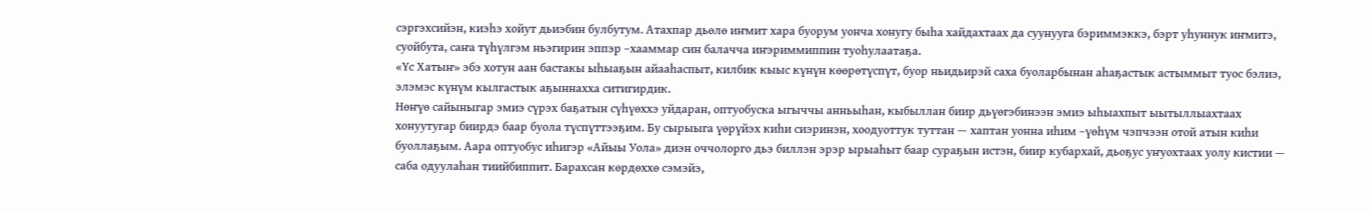сэргэхсийэн, киэһэ хойут дьиэбин булбутум. Атахпар дьөлө иҥмит хара буорум уонча хонугу быһа хайдахтаах да суунууга бэриммэккэ, бэрт уһуннук иҥмитэ, суойбута, саҥа түһүлгэм ньэгирин эппэр –хааммар син балачча иҥэриммиппин туоһулаатаҕа.
«Үс Хатыҥ» эбэ хотун аан бастакы ыһыаҕын айааһаспыт, килбик кыыс күнүн көөрөтүспүт, буор ньидьирэй саха буоларбынан аһаҕастык астыммыт туос бэлиэ, элэмэс күнүм кылгастык аҕыннахха ситигирдик.
Нөҥүө сайыныгар эмиэ сүрэх баҕатын сүһүөххэ уйдаран, оптуобуска ыгыччы анньыһан, кыбыллан биир дьүөгэбинээн эмиэ ыһыахпыт ыытыллыахтаах хонуутугар биирдэ баар буола түспүттээҕим. Бу сырыыга үөрүйэх киһи сиэринэн, хоодуоттук туттан — хаптан уонна иһим –үөһүм чэпчээн отой атын киһи буоллаҕым. Аара оптуобус иһигэр «Айыы Уола» диэн оччолорго дьэ биллэн эрэр ырыаһыт баар сураҕын истэн, биир кубархай, дьоҕус уҥуохтаах уолу кистии — саба одуулаһан тиийбиппит. Барахсан көрдөххө сэмэйэ,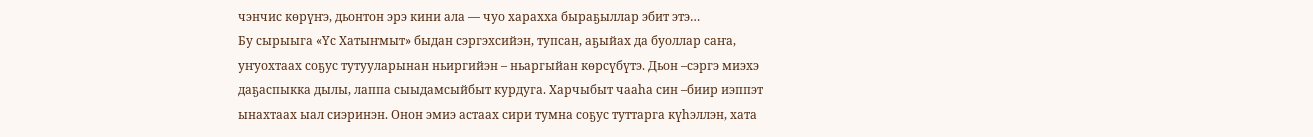чэнчис көрүҥэ, дьонтон эрэ кини ала — чуо харахха быраҕыллар эбит этэ…
Бу сырыыга «Үс Хатыҥмыт» быдан сэргэхсийэн, тупсан, аҕыйах да буоллар саҥа, уҥуохтаах соҕус тутууларынан ньиргийэн – ньаргыйан көрсүбүтэ. Дьон –сэргэ миэхэ даҕаспыкка дылы, лаппа сыыдамсыйбыт курдуга. Харчыбыт чааһа син –биир иэппэт ынахтаах ыал сиэринэн. Онон эмиэ астаах сири тумна соҕус туттарга күһэллэн, хата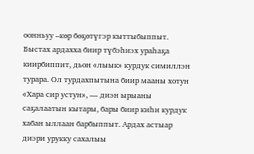оонньуу –көр бөҕөтүгэр кыттыбыппыт. Быстах ардахха биир түбэһиэх ураһаҕа киирбиппит, дьон «лыык» курдук симиллэн турара. Ол турдахпытына биир мааны хотун «Хара сир устун», — диэн ырыаны саҕалаатын кытары, бары биир киһи курдук хабан ыллаан барбыппыт. Ардах астыар диэри урукку сахалыы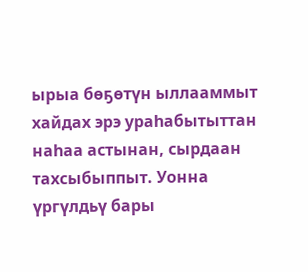ырыа бөҕөтүн ыллааммыт хайдах эрэ ураһабытыттан наһаа астынан, сырдаан тахсыбыппыт. Уонна үргүлдьү бары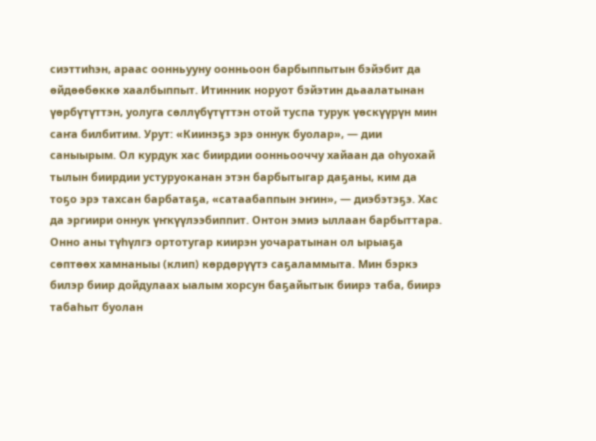сиэттиһэн, араас оонньууну оонньоон барбыппытын бэйэбит да өйдөөбөккө хаалбыппыт. Итинник норуот бэйэтин дьаалатынан үөрбүтүттэн, уолуга сөллүбүтүттэн отой туспа турук үөскүүрүн мин саҥа билбитим. Урут: «Киинэҕэ эрэ оннук буолар», — дии саныырым. Ол курдук хас биирдии оонньооччу хайаан да оһуохай тылын биирдии устуруоканан этэн барбытыгар даҕаны, ким да тоҕо эрэ тахсан барбатаҕа, «сатаабаппын эҥин», — диэбэтэҕэ. Хас да эргиири оннук үҥкүүлээбиппит. Онтон эмиэ ыллаан барбыттара. Онно аны түһүлгэ ортотугар киирэн уочаратынан ол ырыаҕа сөптөөх хамнаныы (клип) көрдөрүүтэ саҕаламмыта. Мин бэркэ билэр биир дойдулаах ыалым хорсун баҕайытык биирэ таба, биирэ табаһыт буолан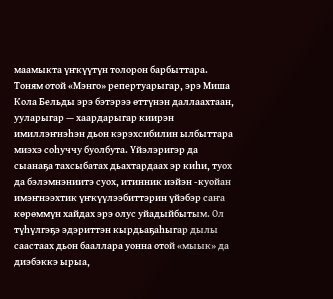маамыкта үҥкүүтүн толорон барбыттара. Тоням отой «Мэнго» репертуарыгар, эрэ Миша Кола Бельды эрэ бэтэрээ өттүнэн даллаахтаан, ууларыгар — хаардарыгар киирэн имиллэҥнэһэн дьон кэрэхсибилин ылбыттара миэхэ соһуччу буолбута. Үйэлэригэр да сыанаҕа тахсыбатах дьахтардаах эр киһи, туох да бэлэмнэниитэ суох, итинник иэйэн -куойан имэҥнээхтик үҥкүүлээбиттэрин үйэбэр саҥа көрөммүн хайдах эрэ олус уйадыйбытым. Ол түһүлгэҕэ эдэриттэн кырдьаҕаһыгар дылы саастаах дьон бааллара уонна отой «мыык» да диэбэккэ ырыа,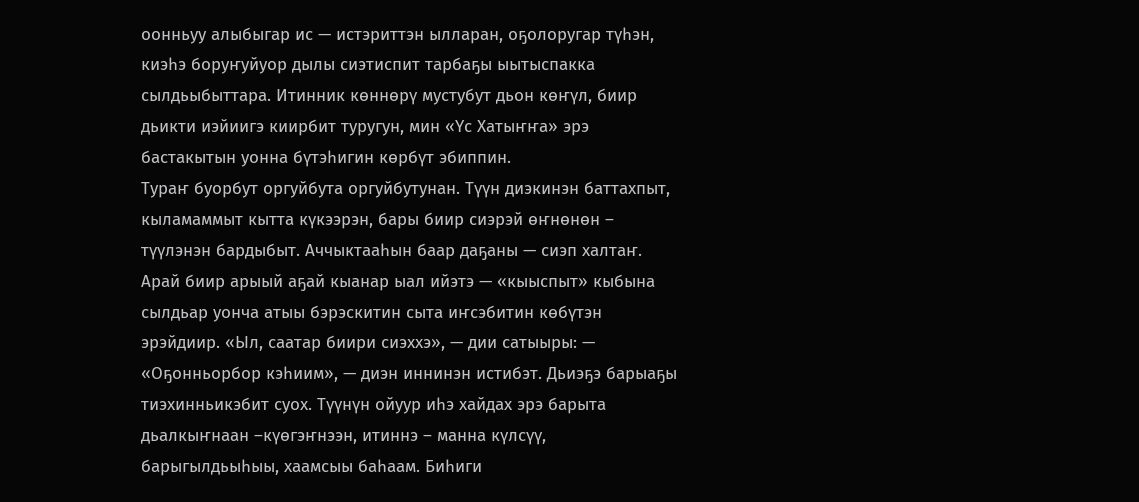оонньуу алыбыгар ис — истэриттэн ылларан, оҕолоругар түһэн, киэһэ боруҥуйуор дылы сиэтиспит тарбаҕы ыытыспакка сылдьыбыттара. Итинник көннөрү мустубут дьон көҥүл, биир дьикти иэйиигэ киирбит туругун, мин «Үс Хатыҥҥа» эрэ бастакытын уонна бүтэһигин көрбүт эбиппин.
Тураҥ буорбут оргуйбута оргуйбутунан. Түүн диэкинэн баттахпыт, кыламаммыт кытта күкээрэн, бары биир сиэрэй өҥнөнөн – түүлэнэн бардыбыт. Аччыктааһын баар даҕаны — сиэп халтаҥ. Арай биир арыый аҕай кыанар ыал ийэтэ — «кыыспыт» кыбына сылдьар уонча атыы бэрэскитин сыта иҥсэбитин көбүтэн эрэйдиир. «Ыл, саатар биири сиэххэ», — дии сатыыры: — «Оҕонньорбор кэһиим», — диэн иннинэн истибэт. Дьиэҕэ барыаҕы тиэхинньикэбит суох. Түүнүн ойуур иһэ хайдах эрэ барыта дьалкыҥнаан –күөгэҥнээн, итиннэ – манна күлсүү, барыгылдьыһыы, хаамсыы баһаам. Биһиги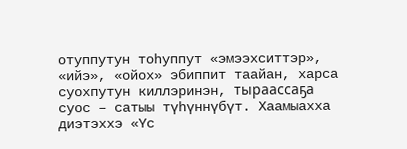отуппутун тоһуппут «эмээхситтэр», «ийэ», «ойох» эбиппит таайан, харса суохпутун киллэринэн, тыраассаҕа суос – сатыы түһүннүбүт. Хаамыахха диэтэххэ «Үс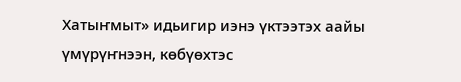Хатыҥмыт» идьигир иэнэ үктээтэх аайы үмүрүҥнээн, көбүөхтэс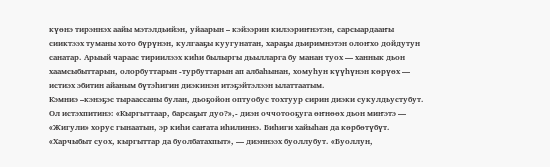күөнэ тирэннэх аайы мэтэлдьийэн, уйаарын – кэйээрин килээриҥнэтэн, сарсыардааҥы сииктээх туманы хото бүрүнэн, кулгааҕы куугунатан, хараҕы дьиримнэтэн олоҥхо дойдутун санатар. Арыый чараас тириилээх киһи былыргы дьылларга бу манан туох — ханнык дьон хаамсыбыттарын, олорбуттарын -турбуттарын ап албаһынан, хомуһун күүһүнэн көрүөх — истиэх эбитин айаным бүтэһигин диэкинэн итэҕэйтэлээн ылаттаатым.
Кэмниэ –кэнэҕэс тыраассаны булан, дьоҕойон оптуобус тохтуур сирин диэки сукулдьустубут. Ол истэхпитинэ: «Кыргыттаар, барсаҕыт дуо?»,- диэн оччотооҕуга өҥнөөх дьон миҥэтэ — «Жигули» хорус гынаатын, эр киһи саҥата иһилиннэ. Биһиги хайыһан да көрбөтүбүт. «Харчыбыт суох, кыргыттар да буолбатахпыт», — диэннээх буоллубут. «Буоллун,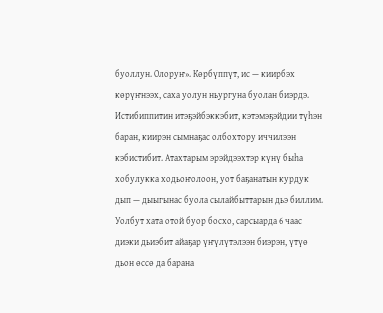буоллун. Олоруҥ». Көрбүппүт, ис — киирбэх көрүҥнээх, саха уолун ньургуна буолан биэрдэ. Истибиппитин итэҕэйбэккэбит, кэтэмэҕэйдии түһэн баран, киирэн сымнаҕас олбохтору иччилээн кэбистибит. Атахтарым эрэйдээхтэр күнү быһа хобулукка ходьоҥолоон, уот баҕанатын курдук дып — дыыгынас буола сылайбыттарын дьэ биллим. Уолбут хата отой буор босхо, сарсыарда 6 чаас диэки дьиэбит айаҕар үҥүлүтэлээн биэрэн, үтүө дьон өссө да барана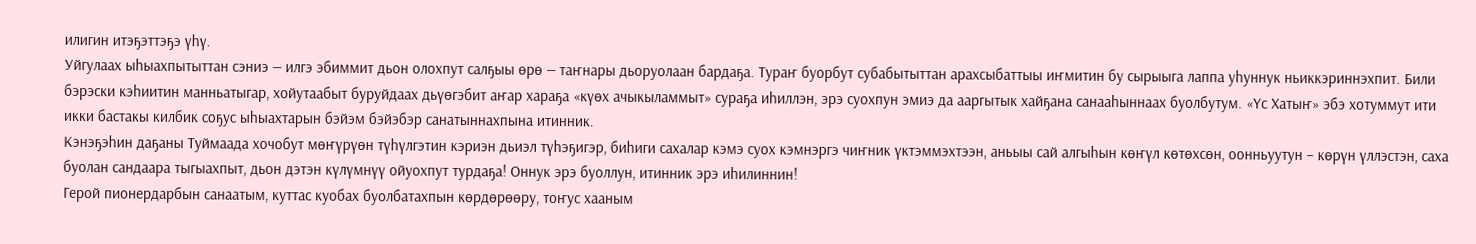илигин итэҕэттэҕэ үһү.
Уйгулаах ыһыахпытыттан сэниэ — илгэ эбиммит дьон олохпут салҕыы өрө — таҥнары дьоруолаан бардаҕа. Тураҥ буорбут субабытыттан арахсыбаттыы иҥмитин бу сырыыга лаппа уһуннук ньиккэриннэхпит. Били бэрэски кэһиитин манньатыгар, хойутаабыт буруйдаах дьүөгэбит аҥар хараҕа «күөх ачыкыламмыт» сураҕа иһиллэн, эрэ суохпун эмиэ да ааргытык хайҕана санааһыннаах буолбутум. «Үс Хатыҥ» эбэ хотуммут ити икки бастакы килбик соҕус ыһыахтарын бэйэм бэйэбэр санатыннахпына итинник.
Кэнэҕэһин даҕаны Туймаада хочобут мөҥүрүөн түһүлгэтин кэриэн дьиэл түһэҕигэр, биһиги сахалар кэмэ суох кэмнэргэ чиҥник үктэммэхтээн, аньыы сай алгыһын көҥүл көтөхсөн, оонньуутун – көрүн үллэстэн, саха буолан сандаара тыгыахпыт, дьон дэтэн күлүмнүү ойуохпут турдаҕа! Оннук эрэ буоллун, итинник эрэ иһилиннин!
Герой пионердарбын санаатым, куттас куобах буолбатахпын көрдөрөөру, тоҥус хааным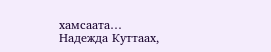хамсаата…
Надежда Куттаах,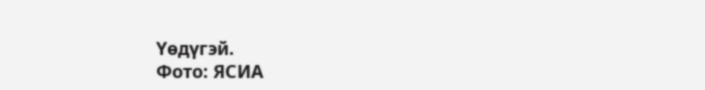Үөдүгэй.
Фото: ЯСИА